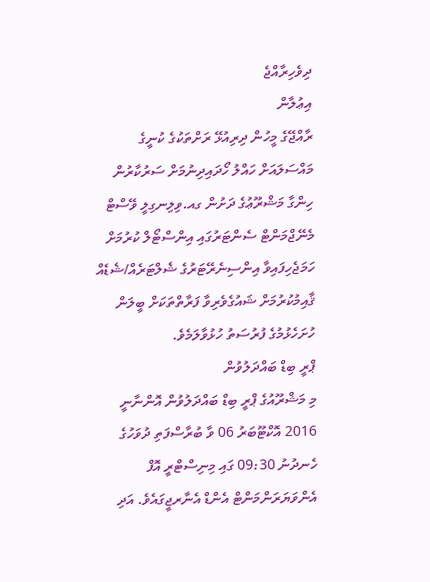ދިވެހިރާއްޖެ
އިޢުލާން
ރާއްޖޭގެ މީހުން ދިރިއުޅޭ ރަށްތަކުގެ ކުނީގެ މައްސަލައަށް ހައްލު ހޯދައިދިނުމަށް ސަރުކާރުން ހިންގާ މަޝްރޫޢުގެ ދަށުން ގއ.ވިލިނގިލީ ވޭސްޓް މެނޭޖްމަންޓް ސެންޓަރުގައި އިންސްޓޯލް ކުރުމަށް ހަމަޖެހިފައިވާ އިންސިނެރޭޓަރުގެ ޝެލްޓަރެއް/ޝެޑެއް ޤާއިމުކުރުމަށް ޝައުގެވެރިވާ ފަރާތްތަކަށް ބީލަން ހުށަހެޅުމުގެ ފުރުސަތު ހުޅުވާލަމެވެ.
ޕްރީ ބިޑް ބައްދަލުވުން
މި މަޝްރޫއުގެ ޕްރީ ބިޑް ބައްދަލުވުން އޮންނާނީ 2016 އޮކްޓޫބަރު 06 ވާ ބުރާސްފަތި ދުވަހުގެ ހެނދުނު 09:30 ގައި މިނިސްޓްރީ އޮފް އެންވަޔަރަންމަންޓް އެންޑް އެނާރޖީގައެވެ. އަދި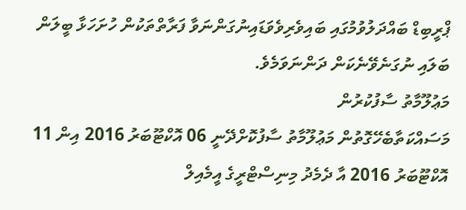ޕްރީބިޑް ބައްދަލުވުމުގައި ބައިވެރިވެވަޑައިނުގަންނަވާ ފަރާތްތަކުން ހުށަހަޅާ ބީލަން ބަލައި ނުގަނެވޭނެކަން ދަންނަވަމެވެ.
މަޢުލޫމާތު ސާފުކުރުން
މަސައްކަތާބެހޭގޮތުން މަޢުލޫމާތު ސާފުކޮށްދޭނީ 06 އޮކްޓޫބަރު 2016 އިން 11 އޮކްޓޫބަރު 2016 އާ ދެމެދު މިނިސްޓްރީގެ އީމެއިލް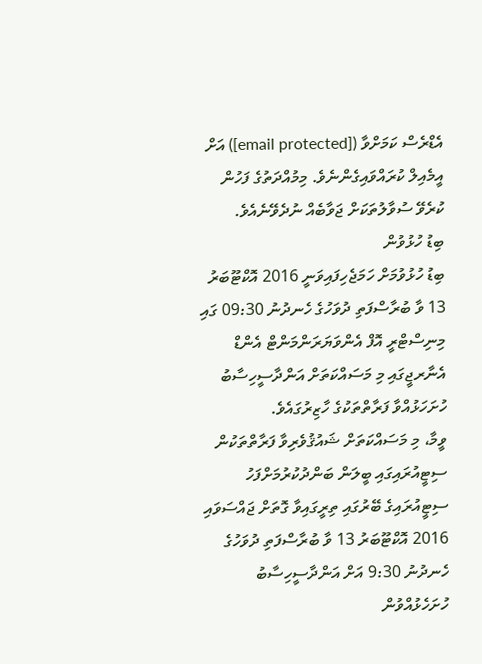އެޑްރެސް ކަމަށްވާ ([email protected]) އަށް އީމެއިލް ކުރައްވައިގެންނެވެ. މިމުއްދަތުގެ ފަހުން ކުރެވޭ ސުވާލުތަކަށް ޖަވާބެއް ނުދެވޭނެއެވެ.
ބިޑު ހުޅުވުން
ބިޑު ހުޅުވުމަށް ހަމަޖެހިފައިވަނީ 2016 އޮކްޓޫބަރު 13 ވާ ބުރާސްފަތި ދުވަހުގެ ހެނދުނު 09:30 ގައި މިނިސްޓްރީ އޮފް އެންވަޔަރަންމަންޓް އެންޑް އެނާރޖީގައި މި މަސައްކަތަށް އަންދާސީހިސާބު ހުށަހަޅުއްވާ ފަރާތްތަކުގެ ހާޒިރުގައެވެ.
ވީމާ، މި މަސައްކަތަށް ޝައުޤުވެރިވާ ފަރާތްތަކުން ސިޓީއުރައިގައި ބީލަން ބަންދުކުރުމަށްފަހު ސިޓީއުރައިގެ ބޭރުގައި ތިރީގައިވާ ގޮތަށް ޖައްސަވައި 2016 އޮކްޓޫބަރު 13 ވާ ބުރާސްފަތި ދުވަހުގެ ހެނދުނު 9:30 އަށް އަންދާސީހިސާބު ހުށަހެޅުއްވުން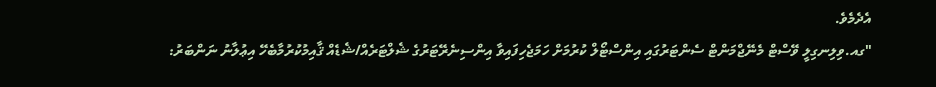އެދެމެވެ.
"ގއ.ވިލިނގިލީ ވޭސްޓް މެނޭޖްމަންޓް ސެންޓަރުގައި އިންސްޓޯލް ކުރުމަށް ހަމަޖެހިފައިވާ އިންސިނެރޭޓަރުގެ ޝެލްޓަރެއް/ޝެޑެއް ޤާއިމުކުރުމާބެހޭ އިޢުލާނު ނަންބަރު: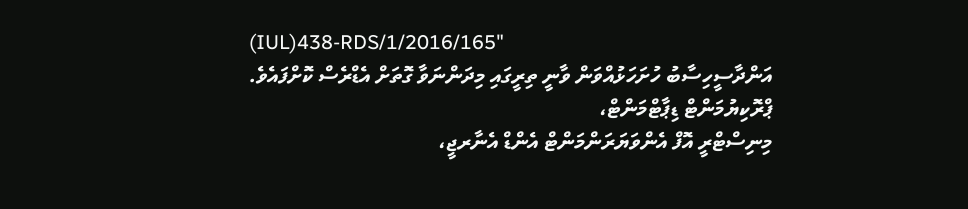(IUL)438-RDS/1/2016/165"
އަންދާސީހިސާބު ހުށަހަޅުއްވަން ވާނީ ތިރީގައި މިދަންނަވާ ގޮތަށް އެޑްރެސް ކޮށްފައެވެ.
ޕްރޮކިޔުމަންޓް ޑިޕާޓްމަންޓް،
މިނިސްޓްރީ އޮފް އެންވަޔަރަންމަންޓް އެންޑް އެނާރޖީ،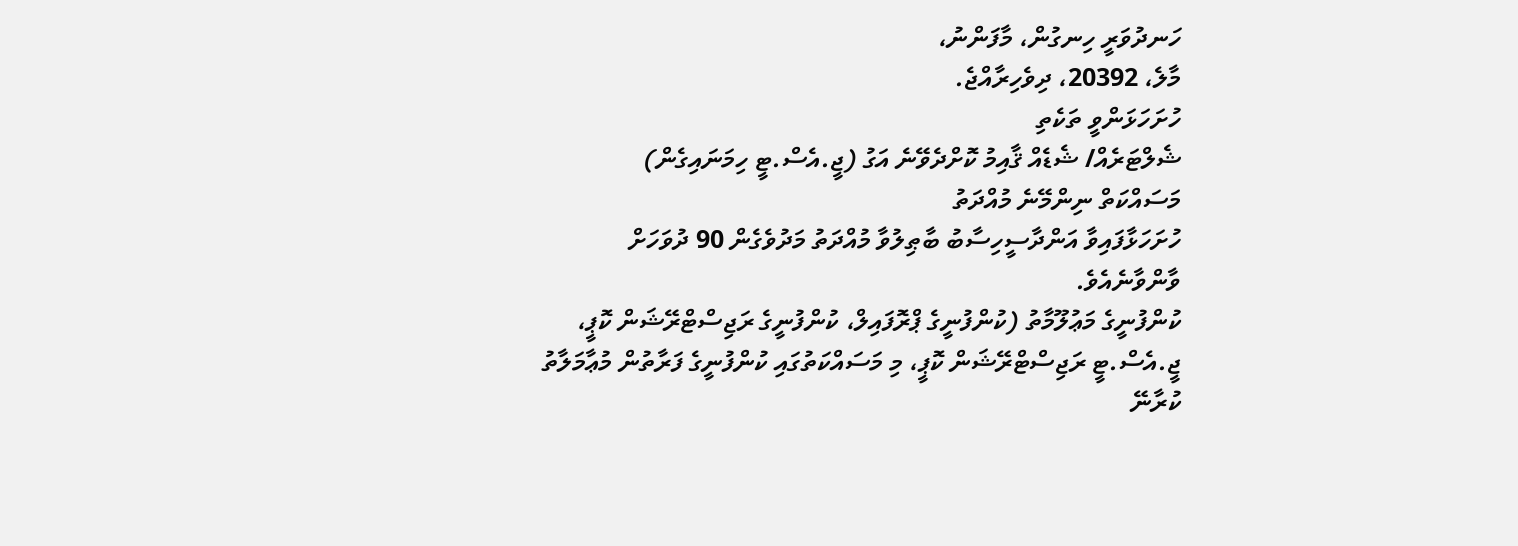ހަނދުވަރީ ހިނގުން، މާފަންނު،
މާލެ، 20392، ދިވެހިރާއްޖެ.
ހުށަހަޅަންވީ ތަކެތި
ޝެލްޓަރެއް/ ޝެޑެއް ޤާއިމު ކޮށްދެވޭނެ އަގު (ޖީ.އެސް.ޓީ ހިމަނައިގެން)
މަސައްކަތް ނިންމޭނެ މުއްދަތު
ހުށަހަޅާފައިވާ އަންދާސީހިސާބު ބާޠިލުވާ މުއްދަތު މަދުވެގެން 90 ދުވަހަށް ވާންވާނެއެވެ.
ކުންފުނީގެ މަޢުލޫމާތު (ކުންފުނީގެ ޕްރޮފައިލް، ކުންފުނީގެ ރަޖިސްޓްރޭޝަން ކޮޕީ، ޖީ.އެސް.ޓީ ރަޖިސްޓްރޭޝަން ކޮޕީ، މި މަސައްކަތުގައި ކުންފުނީގެ ފަރާތުން މުޢާމަލާތު ކުރާނޭ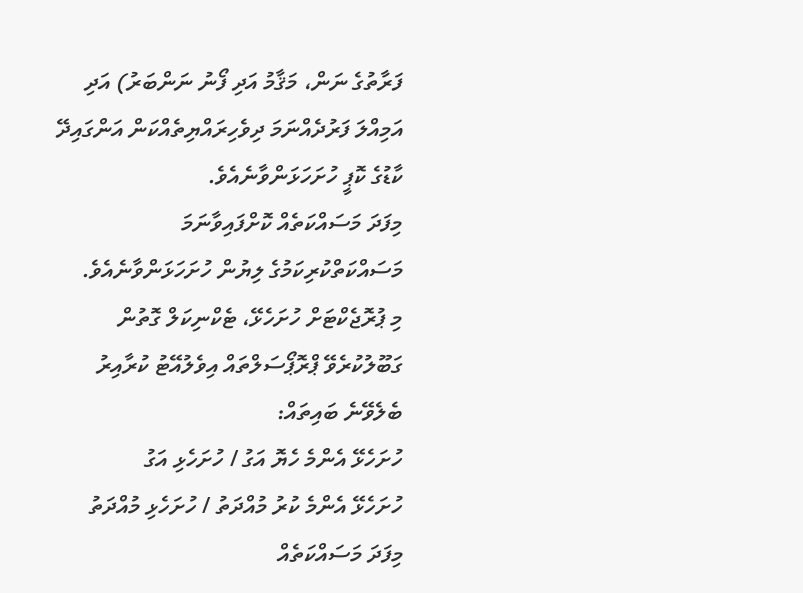ފަރާތުގެ ނަން، މަޤާމު އަދި ފޯނު ނަންބަރު) އަދި އަމިއްލަ ފަރުދެއްނަމަ ދިވެހިރައްޔިތެއްކަން އަންގައިދޭ ކާޑުގެ ކޮޕީ ހުށަހަޅަންވާނެއެވެ.
މިފަދަ މަސައްކަތެއް ކޮށްފައިވާނަމަ މަސައްކަތްކުރިކަމުގެ ލިޔުން ހުށަހަޅަންވާނެއެވެ.
މި ޕުރޮޖެކްޓަށް ހުށަހެޅޭ، ޓެކްނިކަލް ގޮތުން ގަބޫލުކުރެވޭ ޕްރޮޕޯސަލްތައް އިވެލުއޭޓު ކުރާއިރު ބެލެވޭނެ ބައިތައް:
ހުށަހެޅޭ އެންމެ ހެޔޮ އަގު / ހުށަހެޅި އަގު
ހުށަހެޅޭ އެންމެ ކުރު މުއްދަތު / ހުށަހެޅި މުއްދަތު
މިފަދަ މަސައްކަތެއް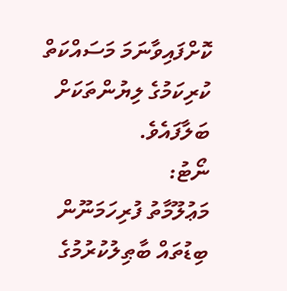ކޮށްފައިވާނަމަ މަސައްކަތް ކުރިކަމުގެ ލިޔުންތަކަށް ބަލާފައެވެ.
ނޯޓު:
މަޢުލޫމާތު ފުރިހަމަނޫން ބިޑުތައް ބާޠިލުކުރުމުގެ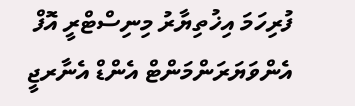ފުރިހަމަ އިޚުތިޔާރު މިނިސްޓްރީ އޮފް އެންވަޔަރަންމަންޓް އެންޑް އެނާރޖީ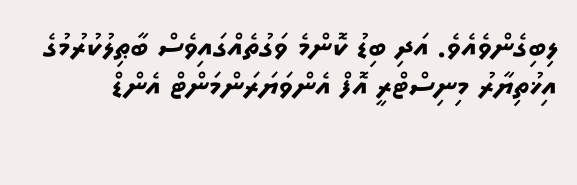ލިބިގެންވެއެވެ. އަދި ބިޑު ކޮންމެ ވަގުތެއްގައިވެސް ބާޠިލުކުރުމުގެ އިޚުތިޔާރު މިނިސްޓްރީ އޮފް އެންވަޔަރަންމަންޓް އެންޑް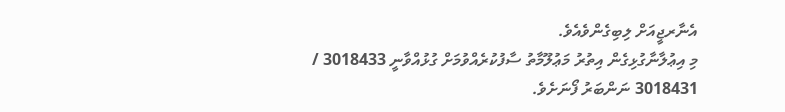އެނާރޖީއަށް ލިބިގެންވެއެވެ.
މި އިޢުލާނާގުޅިގެން އިތުރު މަޢުލޫމާތު ސާފުކުރެއްވުމަށް ގުޅުއްވާނީ 3018433 / 3018431 ނަންބަރު ފޯނަށެވެ.